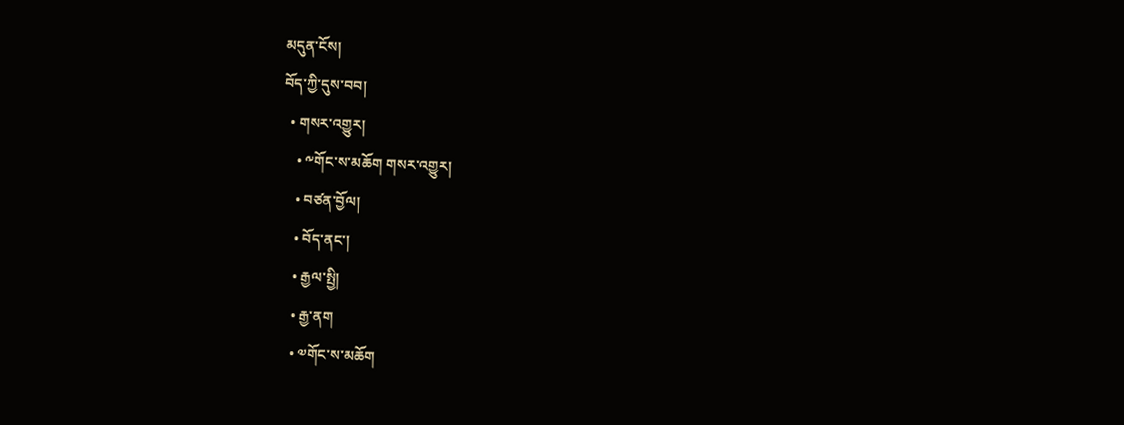མདུན་ངོས།
བོད་ཀྱི་དུས་བབ།
  • གསར་འགྱུར།
    • ༸གོང་ས་མཆོག གསར་འགྱུར།
    • བཙན་བྱོལ།
    • བོད་ནང་།
    • རྒྱལ་སྤྱི།
    • རྒྱ་ནག
    • ༧གོང་ས་མཆོག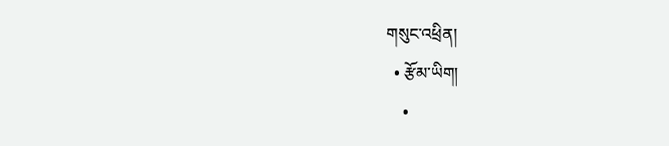གསུང་འཕྲིན།
  • རྩོམ་ཡིག།
    •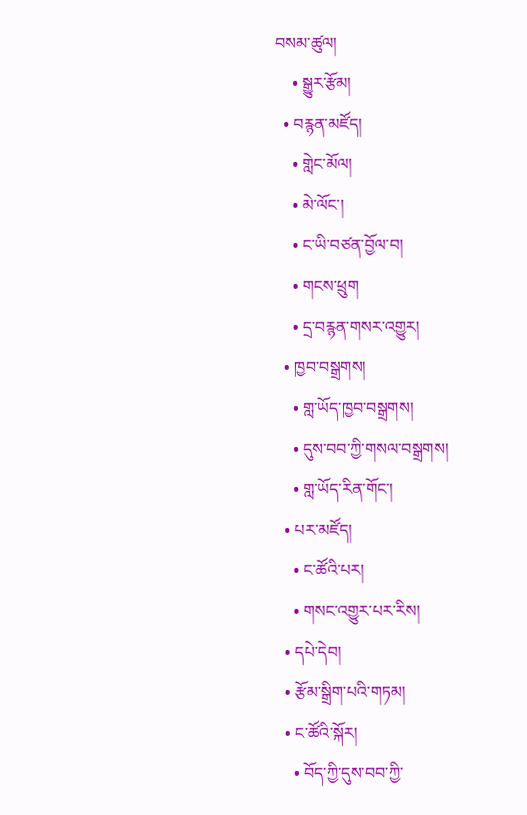བསམ་ཚུལ།
    • སྒྱུར་རྩོམ།
  • བརྙན་མཛོད།
    • གླེང་མོལ།
    • མེ་ལོང་།
    • ང་ཡི་བཙན་བྱོལ་བ།
    • གངས་ཕྲུག
    • དྲ་བརྙན་གསར་འགྱུར།
  • ཁྱབ་བསྒྲགས།
    • གླ་ཡོད་ཁྱབ་བསྒྲགས།
    • དུས་བབ་ཀྱི་གསལ་བསྒྲགས།
    • གླ་ཡོད་རིན་གོང་།
  • པར་མཛོད།
    • ང་ཚོའི་པར།
    • གསང་འགྱུར་པར་རིས།
  • དཔེ་དེབ།
  • རྩོམ་སྒྲིག་པའི་གཏམ།
  • ང་ཚོའི་སྐོར།
    • བོད་ཀྱི་དུས་བབ་ཀྱི་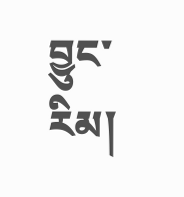བྱུང་རིམ།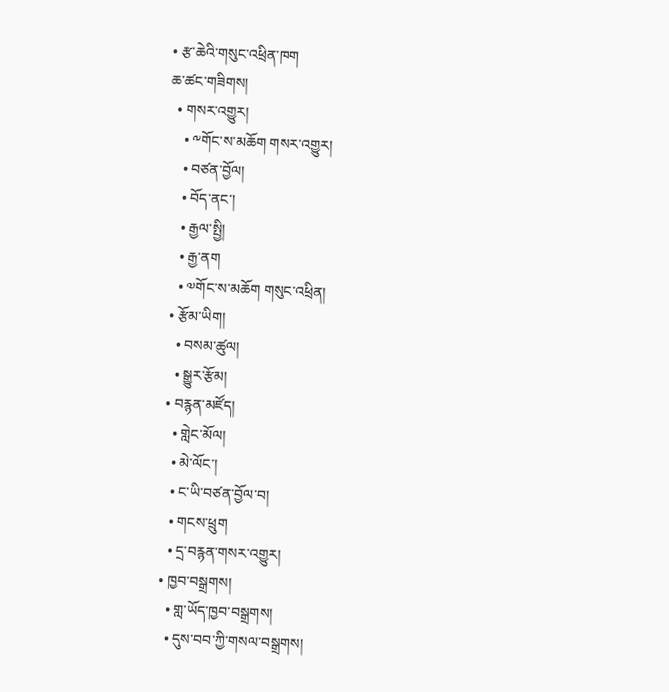• རྩ་ཆེའི་གསུང་འཕྲིན་ཁག
ཆ་ཚང་གཟིགས།
  • གསར་འགྱུར།
    • ༸གོང་ས་མཆོག གསར་འགྱུར།
    • བཙན་བྱོལ།
    • བོད་ནང་།
    • རྒྱལ་སྤྱི།
    • རྒྱ་ནག
    • ༧གོང་ས་མཆོག གསུང་འཕྲིན།
  • རྩོམ་ཡིག།
    • བསམ་ཚུལ།
    • སྒྱུར་རྩོམ།
  • བརྙན་མཛོད།
    • གླེང་མོལ།
    • མེ་ལོང་།
    • ང་ཡི་བཙན་བྱོལ་བ།
    • གངས་ཕྲུག
    • དྲ་བརྙན་གསར་འགྱུར།
  • ཁྱབ་བསྒྲགས།
    • གླ་ཡོད་ཁྱབ་བསྒྲགས།
    • དུས་བབ་ཀྱི་གསལ་བསྒྲགས།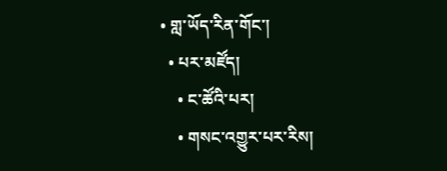• གླ་ཡོད་རིན་གོང་།
  • པར་མཛོད།
    • ང་ཚོའི་པར།
    • གསང་འགྱུར་པར་རིས།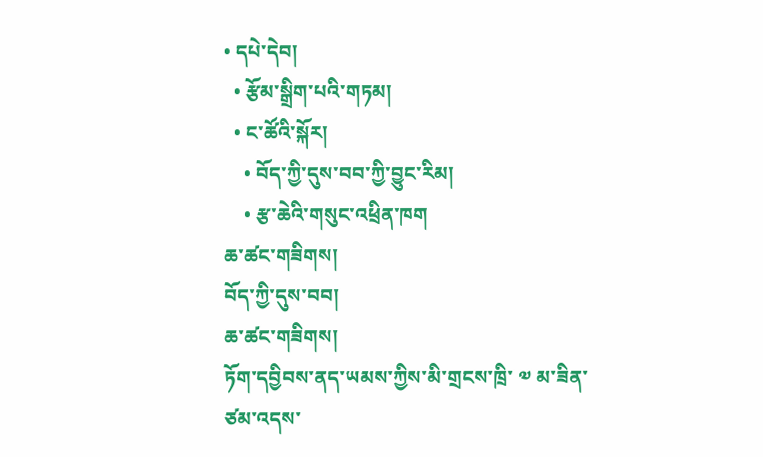• དཔེ་དེབ།
  • རྩོམ་སྒྲིག་པའི་གཏམ།
  • ང་ཚོའི་སྐོར།
    • བོད་ཀྱི་དུས་བབ་ཀྱི་བྱུང་རིམ།
    • རྩ་ཆེའི་གསུང་འཕྲིན་ཁག
ཆ་ཚང་གཟིགས།
བོད་ཀྱི་དུས་བབ།
ཆ་ཚང་གཟིགས།
ཏོག་དབྱིབས་ནད་ཡམས་ཀྱིས་མི་གྲངས་ཁྲི་ ༧ མ་ཟིན་ཙམ་འདས་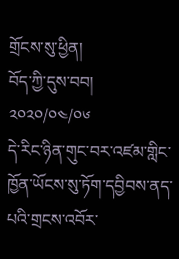གྲོངས་སུ་ཕྱིན།
བོད་ཀྱི་དུས་བབ།
༢༠༢༠/༠༤/༠༦
དེ་རིང་ཉིན་གུང་བར་འཛམ་གླིང་ཁྱོན་ཡོངས་སུ་ཏོག་དབྱིབས་ནད་པའི་གྲངས་འབོར་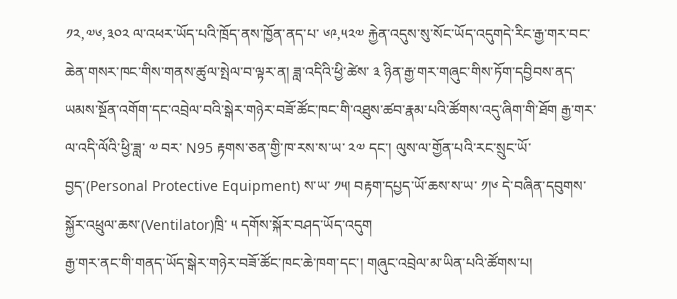༡༢,༧༦,༣༠༢ ལ་འཕར་ཡོད་པའི་ཁྲོད་ནས་ཁྱོན་ནད་པ་ ༦༩,༥༢༧ རྐྱེན་འདུས་སུ་སོང་ཡོད་འདུགདེ་རིང་རྒྱ་གར་བང་ཆེན་གསར་ཁང་གིས་གནས་ཚུལ་སྤེལ་བ་ལྟར་ན། ཟླ་འདིའི་ཕྱི་ཚེས་ ༣ ཉིན་རྒྱ་གར་གཞུང་གིས་ཏོག་དབྱིབས་ནད་ཡམས་སྔོན་འགོག་དང་འབྲེལ་བའི་སྒེར་གཉེར་བཟོ་ཚོང་ཁང་གི་འཐུས་ཚབ་རྣམ་པའི་ཚོགས་འདུ་ཞིག་གི་ཐོག རྒྱ་གར་ལ་འདི་ལོའི་ཕྱི་ཟླ་ ༧ བར་ N95 རྟགས་ཅན་གྱི་ཁ་རས་ས་ཡ་ ༢༧ དང་། ལུས་ལ་གྱོན་པའི་རང་སྲུང་ཡོ་བྱད་(Personal Protective Equipment) ས་ཡ་ ༡༥། བརྟག་དཔྱད་ཡོ་ཆས་ས་ཡ་ ༡།༦ དེ་བཞིན་དབུགས་སྐྱོར་འཕྲུལ་ཆས་(Ventilator)ཁྲི་ ༥ དགོས་སྐོར་བཤད་ཡོད་འདུག
རྒྱ་གར་ནང་གི་གནད་ཡོད་སྒེར་གཉེར་བཟོ་ཚོང་ཁང་ཆེ་ཁག་དང་། གཞུང་འབྲེལ་མ་ཡིན་པའི་ཚོགས་པ།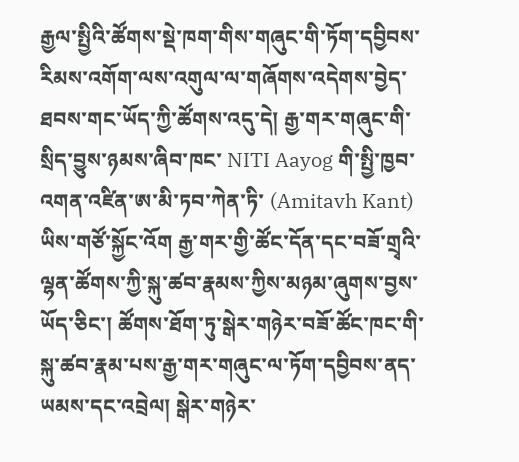རྒྱལ་སྤྱིའི་ཚོགས་སྡེ་ཁག་གིས་གཞུང་གི་ཏོག་དབྱིབས་རིམས་འགོག་ལས་འགུལ་ལ་གཞོགས་འདེགས་བྱེད་ཐབས་གང་ཡོད་ཀྱི་ཚོགས་འདུ་དེ། རྒྱ་གར་གཞུང་གི་སྲིད་བྱུས་ཉམས་ཞིབ་ཁང་ NITI Aayog གི་སྤྱི་ཁྱབ་འགན་འཛིན་ཨ་མི་ཏབ་ཀེན་ཏི་ (Amitavh Kant) ཡིས་གཙོ་སྐྱོང་འོག རྒྱ་གར་གྱི་ཚོང་དོན་དང་བཟོ་གྲྭའི་ལྷན་ཚོགས་ཀྱི་སྐུ་ཚབ་རྣམས་ཀྱིས་མཉམ་ཞུགས་བྱས་ཡོད་ཅིང་། ཚོགས་ཐོག་ཏུ་སྒེར་གཉེར་བཟོ་ཚོང་ཁང་གི་སྐུ་ཚབ་རྣམ་པས་རྒྱ་གར་གཞུང་ལ་ཏོག་དབྱིབས་ནད་ཡམས་དང་འབྲེལ། སྒེར་གཉེར་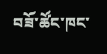བཟོ་ཚོང་ཁང་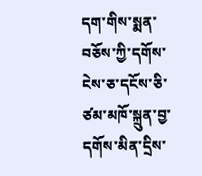དག་གིས་སྨན་བཅོས་ཀྱི་དགོས་ངེས་ཅ་དངོས་ཅི་ཙམ་མཁོ་སྐྲུན་བྱ་དགོས་མིན་དྲིས་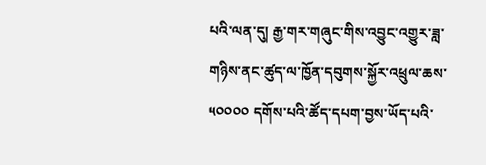པའི་ལན་དུ། རྒྱ་གར་གཞུང་གིས་འབྱུང་འགྱུར་ཟླ་གཉིས་ནང་ཚུད་ལ་ཁྱོན་དབུགས་སྐྱོར་འཕྲུལ་ཆས་ ༥༠༠༠༠ དགོས་པའི་ཚོད་དཔག་བྱས་ཡོད་པའི་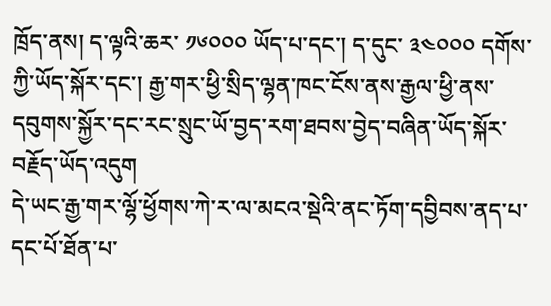ཁྲོད་ནས། ད་ལྟའི་ཆར་ ༡༦༠༠༠ ཡོད་པ་དང་། ད་དུང་ ༣༤༠༠༠ དགོས་ཀྱི་ཡོད་སྐོར་དང་། རྒྱ་གར་ཕྱི་སྲིད་ལྷན་ཁང་ངོས་ནས་རྒྱལ་ཕྱི་ནས་དབུགས་སྐྱོར་དང་རང་སྲུང་ཡོ་བྱད་རག་ཐབས་བྱེད་བཞིན་ཡོད་སྐོར་བརྗོད་ཡོད་འདུག
དེ་ཡང་རྒྱ་གར་ལྷོ་ཕྱོགས་ཀེ་ར་ལ་མངའ་སྡེའི་ནང་ཏོག་དབྱིབས་ནད་པ་དང་པོ་ཐོན་པ་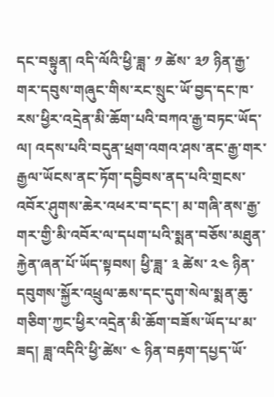དང་བསྟུན། འདི་ལོའི་ཕྱི་ཟླ་ ༡ ཚེས་ ༣༡ ཉིན་རྒྱ་གར་དབུས་གཞུང་གིས་རང་སྲུང་ཡོ་བྱད་དང་ཁ་རས་ཕྱིར་འདྲེན་མི་ཆོག་པའི་བཀའ་རྒྱ་བཏང་ཡོད་ལ། འདས་པའི་བདུན་ཕྲག་འགའ་ཤས་ནང་རྒྱ་གར་རྒྱལ་ཡོངས་ནང་ཏོག་དབྱིབས་ནད་པའི་གྲངས་འབོར་ཤུགས་ཆེར་འཕར་བ་དང་། མ་གཞི་ནས་རྒྱ་གར་གྱི་མི་འབོར་ལ་དཔག་པའི་སྨན་བཅོས་མཐུན་རྐྱེན་ཞན་པོ་ཡོད་སྟབས། ཕྱི་ཟླ་ ༣ ཚེས་ ༢༤ ཉིན་དབུགས་སྐྱོར་འཕྲུལ་ཆས་དང་དུག་སེལ་སྨན་ཆུ་གཅིག་ཀྱང་ཕྱིར་འདྲེན་མི་ཆོག་བཟོས་ཡོད་པ་མ་ཟད། ཟླ་འདིའི་ཕྱི་ཚེས་ ༤ ཉིན་བརྟག་དཔྱད་ཡོ་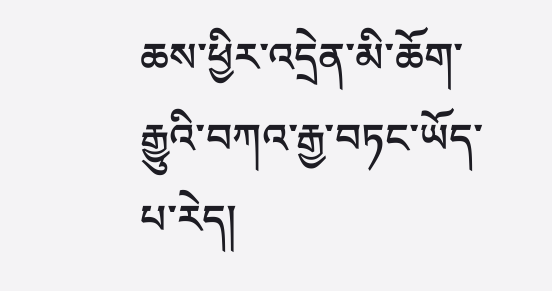ཆས་ཕྱིར་འདྲེན་མི་ཆོག་རྒྱུའི་བཀའ་རྒྱ་བཏང་ཡོད་པ་རེད།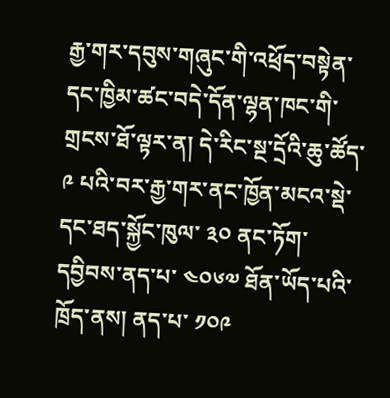རྒྱ་གར་དབུས་གཞུང་གི་འཕྲོད་བསྟེན་དང་ཁྱིམ་ཚང་བདེ་དོན་ལྷན་ཁང་གི་གྲངས་ཐོ་ལྟར་ན། དེ་རིང་སྔ་དྲོའི་ཆུ་ཚོད་ ༩ པའི་བར་རྒྱ་གར་ནང་ཁྱོན་མངའ་སྡེ་དང་ཐད་སྐྱོང་ཁུལ་ ༣༠ ནང་ཏོག་དབྱིབས་ནད་པ་ ༤༠༦༧ ཐོན་ཡོད་པའི་ཁྲོད་ནས། ནད་པ་ ༡༠༩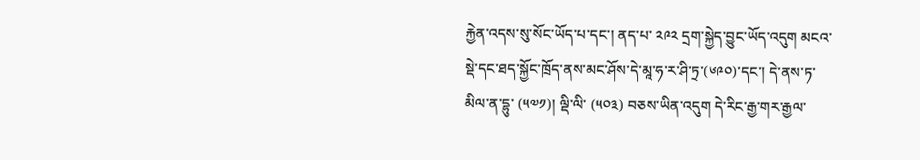རྐྱེན་འདས་སུ་སོང་ཡོད་པ་དང་། ནད་པ་ ༢༩༢ དྲག་སྐྱེད་བྱུང་ཡོད་འདུག མངའ་སྡེ་དང་ཐད་སྐྱོང་ཁྲོད་ནས་མང་ཤོས་དེ་མཱ་ཧ་ར་ཤི་ཏྲ་(༦༩༠)་དང་། དེ་ནས་ཏ་མིལ་ན་དྷུ་ (༥༧༡)། ལྡི་ལི་ (༥༠༣) བཅས་ཡིན་འདུག དེ་རིང་རྒྱ་གར་རྒྱལ་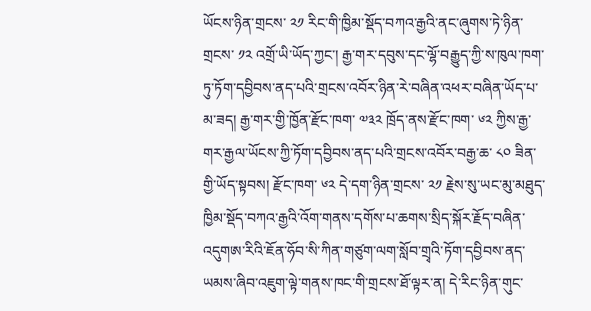ཡོངས་ཉིན་གྲངས་ ༢༡ རིང་གི་ཁྱིམ་སྡོད་བཀའ་རྒྱའི་ནང་ཞུགས་ཏེ་ཉིན་གྲངས་ ༡༢ འགྲོ་ཡི་ཡོད་ཀྱང་། རྒྱ་གར་དབུས་དང་ལྷོ་བརྒྱུད་ཀྱི་ས་ཁུལ་ཁག་ཏུ་ཏོག་དབྱིབས་ནད་པའི་གྲངས་འབོར་ཉིན་རེ་བཞིན་འཕར་བཞིན་ཡོད་པ་མ་ཟད། རྒྱ་གར་གྱི་ཁྱོན་རྫོང་ཁག་ ༧༣༢ ཁྲོད་ནས་རྫོང་ཁག་ ༦༢ ཀྱིས་རྒྱ་གར་རྒྱལ་ཡོངས་ཀྱི་ཏོག་དབྱིབས་ནད་པའི་གྲངས་འབོར་བརྒྱ་ཆ་ ༨༠ ཟིན་གྱི་ཡོད་སྟབས། རྫོང་ཁག་ ༦༢ དེ་དག་ཉིན་གྲངས་ ༢༡ རྗེས་སུ་ཡང་མུ་མཐུད་ཁྱིམ་སྡོད་བཀའ་རྒྱའི་འོག་གནས་དགོས་པ་ཆགས་སྲིད་སྐོར་རྗོད་བཞིན་འདུགཨ་རིའི་ཇོན་ཧོབ་སི་ཀིན་གཙུག་ལག་སློབ་གྲྭའི་ཏོག་དབྱིབས་ནད་ཡམས་ཞིབ་འཇུག་ལྟེ་གནས་ཁང་གི་གྲངས་ཐོ་ལྟར་ན། དེ་རིང་ཉིན་གུང་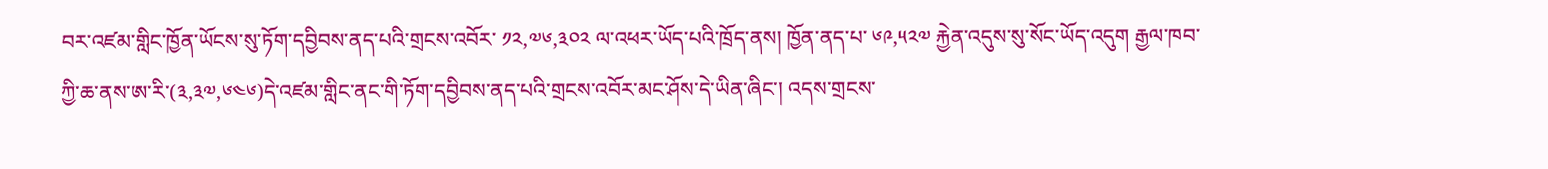བར་འཛམ་གླིང་ཁྱོན་ཡོངས་སུ་ཏོག་དབྱིབས་ནད་པའི་གྲངས་འབོར་ ༡༢,༧༦,༣༠༢ ལ་འཕར་ཡོད་པའི་ཁྲོད་ནས། ཁྱོན་ནད་པ་ ༦༩,༥༢༧ རྐྱེན་འདུས་སུ་སོང་ཡོད་འདུག རྒྱལ་ཁབ་ཀྱི་ཆ་ནས་ཨ་རི་(༣,༣༧,༦༤༦)དེ་འཛམ་གླིང་ནང་གི་ཏོག་དབྱིབས་ནད་པའི་གྲངས་འབོར་མང་ཤོས་དེ་ཡིན་ཞིང་། འདས་གྲངས་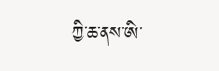ཀྱི་ཆ་ནས་ཨི་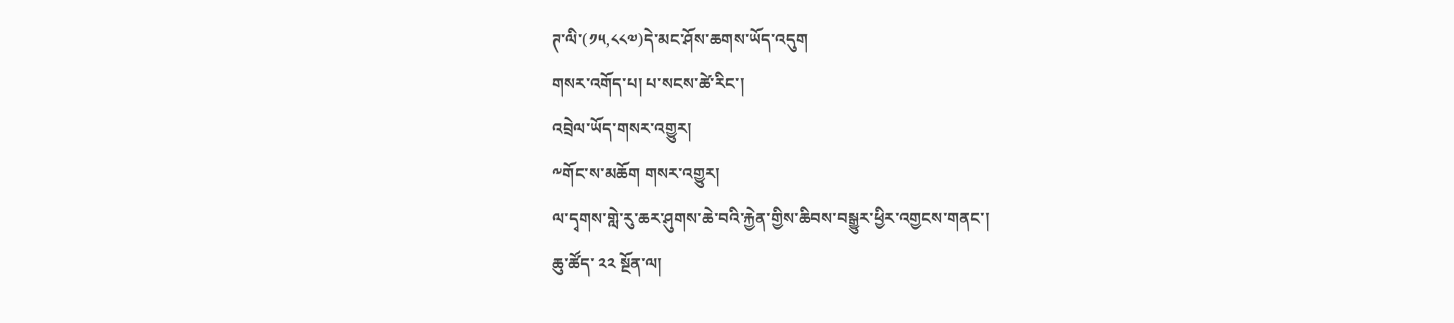ཊ་ལི་(༡༥,༨༨༧)དེ་མང་ཤོས་ཆགས་ཡོད་འདུག
གསར་འགོད་པ། པ་སངས་ཚེ་རིང་།
འབྲེལ་ཡོད་གསར་འགྱུར།
༸གོང་ས་མཆོག གསར་འགྱུར།
ལ་དྭགས་གླེ་རུ་ཆར་ཤུགས་ཆེ་བའི་རྐྱེན་གྱིས་ཆིབས་བསྒྱུར་ཕྱིར་འགྱངས་གནང་།
ཆུ་ཚོད་ ༢༢ སྔོན་ལ།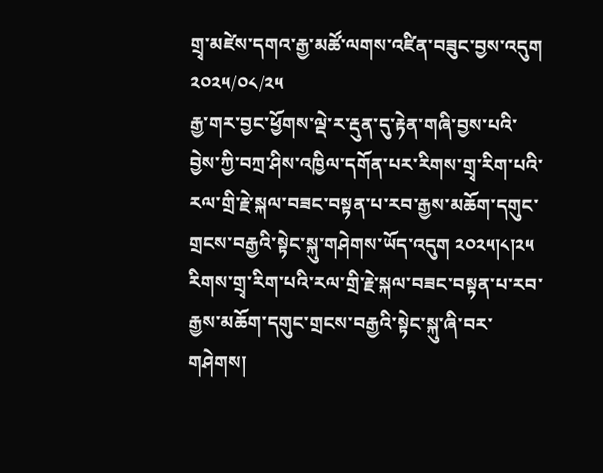གྲྭ་མཛེས་དགའ་རྒྱ་མཚོ་ལགས་འཛིན་བཟུང་བྱས་འདུག
༢༠༢༥/༠༨/༢༥
རྒྱ་གར་བྱང་ཕྱོགས་ལྡེ་ར་རྡུན་དུ་རྟེན་གཞི་བྱས་པའི་བྱེས་ཀྱི་བཀྲ་ཤིས་འཁྱིལ་དགོན་པར་རིགས་གྲྭ་རིག་པའི་རལ་གྲི་རྗེ་སྐལ་བཟང་བསྟན་པ་རབ་རྒྱས་མཆོག་དགུང་གྲངས་བརྒྱའི་སྟེང་སྐུ་གཤེགས་ཡོད་འདུག ༢༠༢༥།༨།༢༥
རིགས་གྲྭ་རིག་པའི་རལ་གྲི་རྗེ་སྐལ་བཟང་བསྟན་པ་རབ་རྒྱས་མཆོག་དགུང་གྲངས་བརྒྱའི་སྟེང་སྐུ་ཞི་བར་གཤེགས།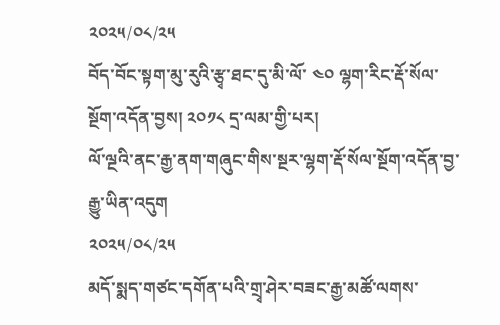༢༠༢༥/༠༨/༢༥
བོད་བོང་སྟག་མུ་རུའི་རྩྭ་ཐང་དུ་མི་ལོ་ ༤༠ ལྷག་རིང་རྡོ་སོལ་སྔོག་འདོན་བྱས། ༢༠༡༨ དྲ་ལམ་གྱི་པར།
ལོ་ལྔའི་ནང་རྒྱ་ནག་གཞུང་གིས་སྔར་ལྷག་རྡོ་སོལ་སྔོག་འདོན་བྱ་རྒྱུ་ཡིན་འདུག
༢༠༢༥/༠༨/༢༥
མདོ་སྨད་གཙང་དགོན་པའི་གྲྭ་ཤེར་བཟང་རྒྱ་མཚོ་ལགས་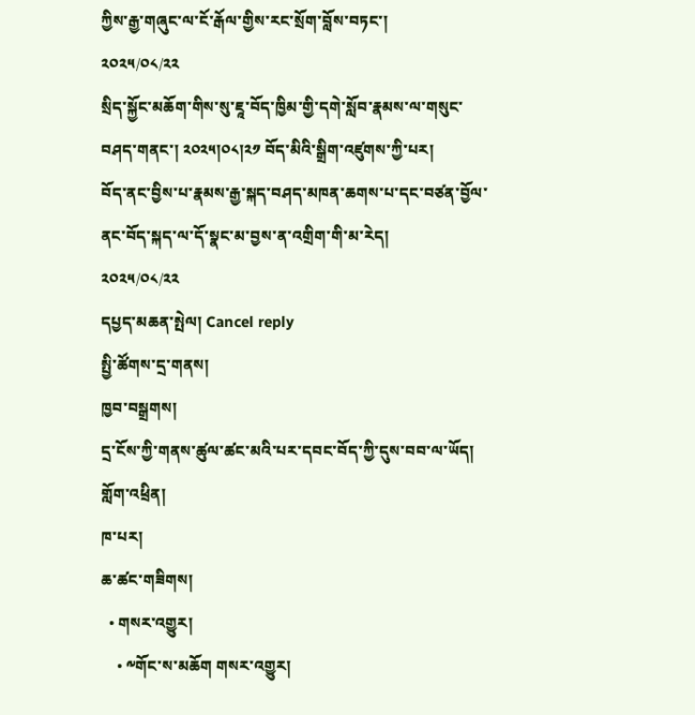ཀྱིས་རྒྱ་གཞུང་ལ་ངོ་རྒོལ་གྱིས་རང་སྲོག་བློས་བཏང་།
༢༠༢༥/༠༨/༢༢
སྲིད་སྐྱོང་མཆོག་གིས་སུ་ཇཱ་བོད་ཁྱིམ་གྱི་དགེ་སློབ་རྣམས་ལ་གསུང་བཤད་གནང་། ༢༠༢༥།༠༨།༢༡ བོད་མིའི་སྒྲིག་འཛུགས་ཀྱི་པར།
བོད་ནང་བྱིས་པ་རྣམས་རྒྱ་སྐད་བཤད་མཁན་ཆགས་པ་དང་བཙན་བྱོལ་ནང་བོད་སྐད་ལ་དོ་སྣང་མ་བྱས་ན་འགྲིག་གི་མ་རེད།
༢༠༢༥/༠༨/༢༢
དཔྱད་མཆན་སྤེལ། Cancel reply
སྤྱི་ཚོགས་དྲ་གནས།
ཁྱབ་བསྒྲགས།
དྲ་ངོས་ཀྱི་གནས་ཚུལ་ཚང་མའི་པར་དབང་བོད་ཀྱི་དུས་བབ་ལ་ཡོད།
གློག་འཕྲིན།
ཁ་པར།
ཆ་ཚང་གཟིགས།
  • གསར་འགྱུར།
    • ༸གོང་ས་མཆོག གསར་འགྱུར།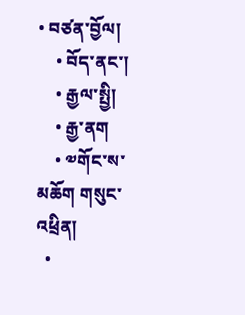• བཙན་བྱོལ།
    • བོད་ནང་།
    • རྒྱལ་སྤྱི།
    • རྒྱ་ནག
    • ༧གོང་ས་མཆོག གསུང་འཕྲིན།
  •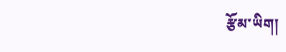རྩོམ་ཡིག།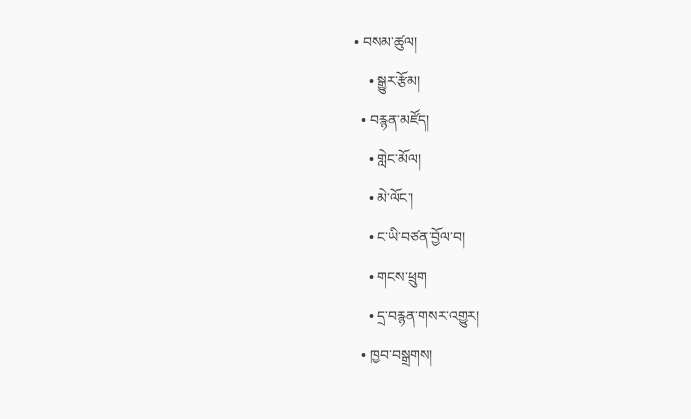• བསམ་ཚུལ།
    • སྒྱུར་རྩོམ།
  • བརྙན་མཛོད།
    • གླེང་མོལ།
    • མེ་ལོང་།
    • ང་ཡི་བཙན་བྱོལ་བ།
    • གངས་ཕྲུག
    • དྲ་བརྙན་གསར་འགྱུར།
  • ཁྱབ་བསྒྲགས།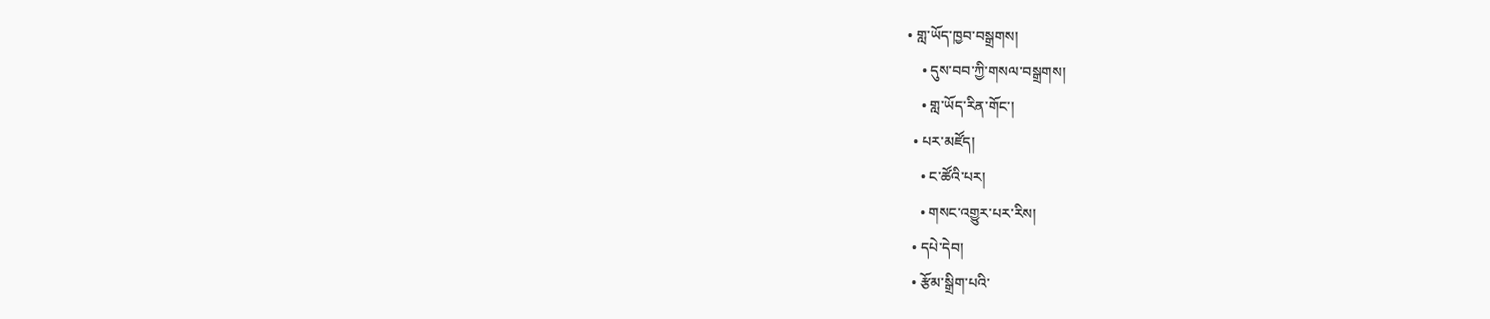• གླ་ཡོད་ཁྱབ་བསྒྲགས།
    • དུས་བབ་ཀྱི་གསལ་བསྒྲགས།
    • གླ་ཡོད་རིན་གོང་།
  • པར་མཛོད།
    • ང་ཚོའི་པར།
    • གསང་འགྱུར་པར་རིས།
  • དཔེ་དེབ།
  • རྩོམ་སྒྲིག་པའི་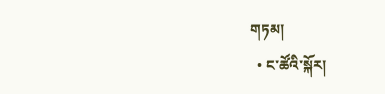གཏམ།
  • ང་ཚོའི་སྐོར།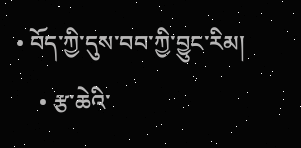• བོད་ཀྱི་དུས་བབ་ཀྱི་བྱུང་རིམ།
    • རྩ་ཆེའི་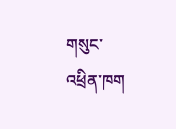གསུང་འཕྲིན་ཁག